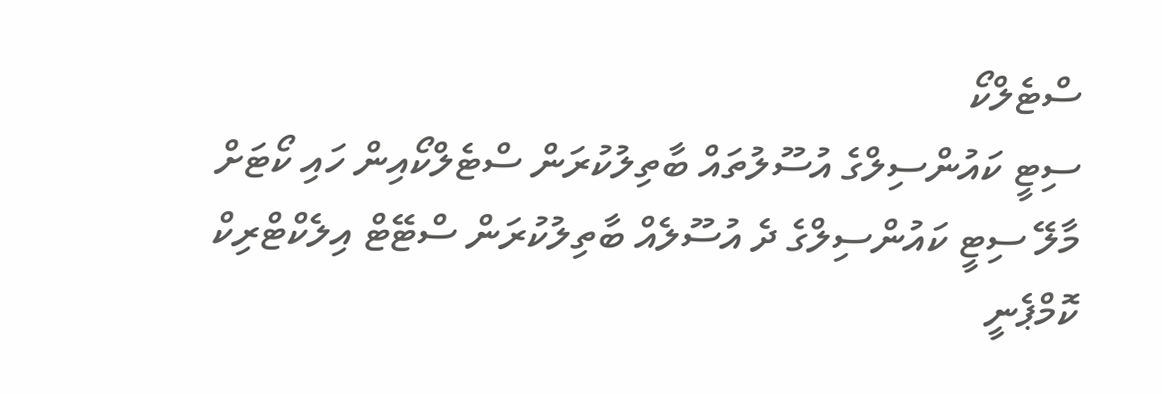ސްޓެލްކޯ
ސިޓީ ކައުންސިލްގެ އުސޫލުތައް ބާތިލުކުރަން ސްޓެލްކޯއިން ހައި ކޯޓަށް
މާލޭ ސިޓީ ކައުންސިލްގެ ދެ އުސޫލެއް ބާތިލުކުރަން ސްޓޭޓް އިލެކްޓްރިކް ކޮމްޕެނީ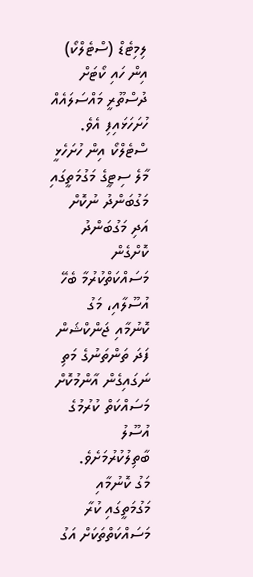ލިމިޓެޑް (ސްޓެލްކޯ) އިން ހައި ކޯޓަށް ދުސްތޫރީ މައްސަލައެއް ހުށަހަޅައިފި އެވެ.
ސްޓެލްކޯ އިން ހުށަހެޅީ މާލެ ސިޓީގެ މަގުމަތީގައި މަގުބަންދު ނުކޮށް އަދި މަގުބަންދު ކޮށްގެން މަސައްކަތްކުރުމާ ބެހޭ އުސޫލާއި، މަގު ކޮނުމާއި ޖަންކްޝަން ފަދަ ތަންތަނުގެ މަތި ނަގައިގެން އާންމުކޮށް މަސައްކަތް ކުރުމުގެ އުސޫލު ބާތިލުކުރުމަށެވެ.
މަގު ކޮނުމާއި މަގުމަތީގައި ކުރާ މަސައްކަތްތަކަށް އަގު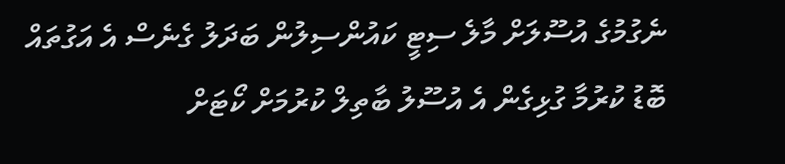ނެގުމުގެ އުސޫލަށް މާލެ ސިޓީ ކައުންސިލުން ބަދަލު ގެނެސް އެ އަގުތައް ބޮޑު ކުރުމާ ގުޅިގެން އެ އުސޫލު ބާތިލް ކުރުމަށް ކޯޓަށް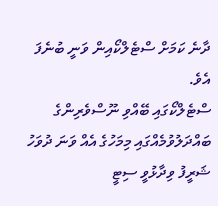ދާނެ ކަމަށް ސްޓެލްކޯއިން ވަނީ ބުނެފަ އެވެ.
ސްޓެލްކޯގައި ބޭއްވި ނޫސްވެރިންގެ ބައްދަލުވުމެއްގައި މިމަހުގެ އެއް ވަނަ ދުވަހު ޝަރީފު ވިދާޅުވީ ސިޓީ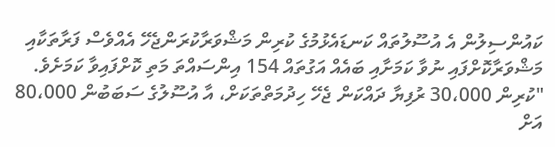ކައުންސިލުން އެ އުސޫލުތައް ކަނޑައެޅުމުގެ ކުރިން މަޝްވަރާކުރަންޖެހޭ އެއްވެސް ފަރާތަކާއި މަޝްވަރާކޮށްފައި ނުވާ ކަމަށާއި ބައެއް އަގުތައް 154 އިންސައްތަ މަތި ކޮށްފައިވާ ކަމަށެވެ.
"ކުރިން 30،000 ރުފިޔާ ދައްކަން ޖެހޭ ހިދުމަތްތަކަށް، އާ އުސޫލުގެ ސަބަބުން 80،000 އަށް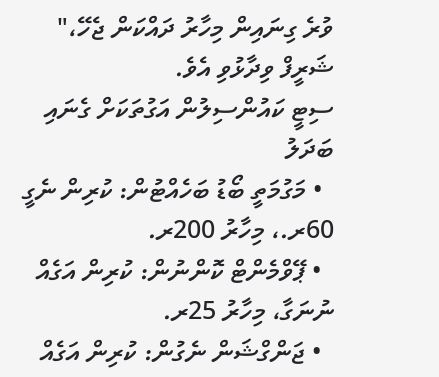ވުރެ ގިނައިން މިހާރު ދައްކަން ޖެހޭ،" ޝަރީފް ވިދާޅުވި އެވެ.
ސިޓީ ކައުންސިލުން އަގުތަކަށް ގެނައި ބަދަލު
  • މަގުމަތީ ބޯޑު ބަހެއްޓުން: ކުރިން ނެގީ 60ރ.، މިހާރު 200ރ.
  • ޕޭވްމެންޓް ކޮންނުން: ކުރިން އަގެއް ނުނަގާ، މިހާރު 25ރ.
  • ޖަންގްޝަން ނެގުން: ކުރިން އަގެއް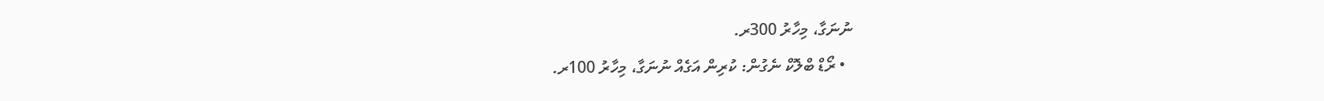ނުނަގާ، މިހާރު 300ރ.
  • ރޯޑް ބްލޮކް ނެގުން: ކުރިން އަގެއް ނުނަގާ، މިހާރު 100ރ.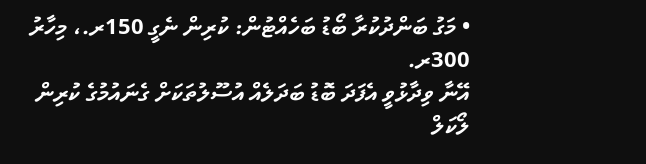• މަގު ބަންދުކުރާ ބޯޑު ބަހެއްޓުން: ކުރިން ނެގީ 150ރ.، މިހާރު 300ރ.
އޭނާ ވިދާޅުވީ އެފަދަ ބޮޑު ބަދަލެއް އުސޫލުތަކަށް ގެނައުމުގެ ކުރިން ލޯކަލް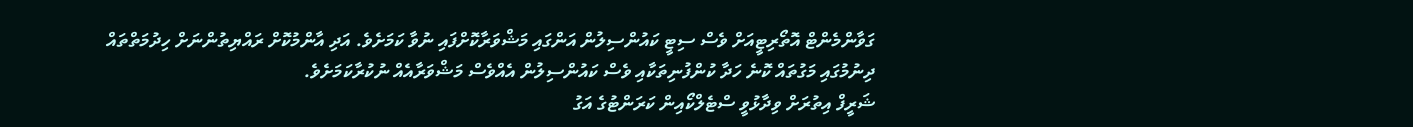ގަވާންމެންޓް އޮތޯރިޓީއަށް ވެސް ސިޓީ ކައުންސިލުން އަންގައި މަޝްވަރާކޮށްފައި ނުވާ ކަމަށެވެ. އަދި އާންމުކޮށް ރައްޔިތުންނަށް ހިދުމަތްތައް ދިނުމުގައި މަގުތައް ކޮނެ ހަދާ ކުންފުނިތަކާއި ވެސް ކައުންސިލުން އެއްވެސް މަޝްވަރާއެއް ނުކުރާކަމަށެވެ.
ޝަރީފް އިތުރަށް ވިދާޅުވީ ސްޓެލްކޯއިން ކަރަންޓުގެ އަގު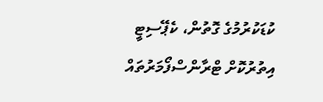ކުޑަކުރުމުގެ ގޮތުން، ކެޕޭސިޓީ އިތުރުކޮށް ޓްރާންސްފޯމަރުތައް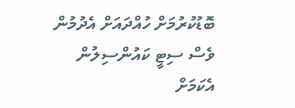ބޮޑުކުރުމަށް ހުއްދައަށް އެދުމުން ވެސް ސިޓީ ކައުންސިލުން އެކަމަށް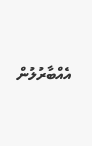އެއްބާރުލުން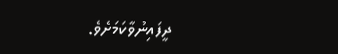ދީފައިނުވާކަމަށެވެ.